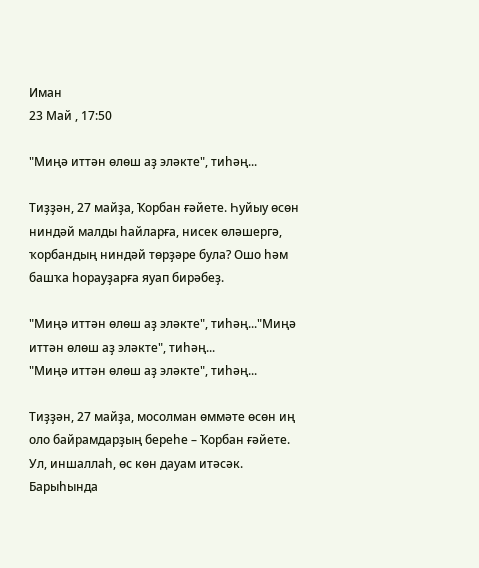Иман
23 Май , 17:50

"Миңә иттән өлөш аҙ эләкте", тиһәң...

Тиҙҙән, 27 майҙа, Ҡорбан ғәйете. Һуйыу өсөн ниндәй малды һайларға, нисек өләшергә, ҡорбандың ниндәй төрҙәре була? Ошо һәм башҡа һорауҙарға яуап бирәбеҙ.

"Миңә иттән өлөш аҙ эләкте", тиһәң..."Миңә иттән өлөш аҙ эләкте", тиһәң...
"Миңә иттән өлөш аҙ эләкте", тиһәң...

Тиҙҙән, 27 майҙа, мосолман өммәте өсөн иң оло байрамдарҙың береһе – Ҡорбан ғәйете. Ул, иншаллаһ, өс көн дауам итәсәк. Барыһында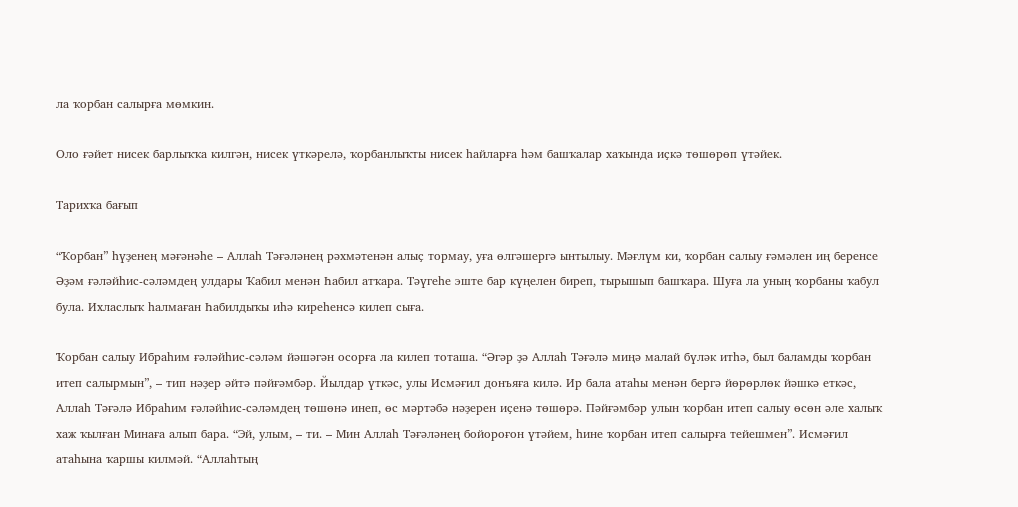ла ҡорбан салырға мөмкин.

Оло ғәйет нисек барлыҡҡа килгән, нисек үткәрелә, ҡорбанлыҡты нисек һайларға һәм башҡалар хаҡында иҫкә төшөрөп үтәйек.

Тарихҡа бағып

“Ҡорбан” һүҙенең мәғәнәһе – Аллаһ Тәғәләнең рәхмәтенән алыҫ тормау, уға өлгәшергә ынтылыу. Мәғлүм ки, ҡорбан салыу ғәмәлен иң беренсе Әҙәм ғәләйһис-сәләмдең улдары Ҡабил менән Һабил атҡара. Тәүгеһе эште бар күңелен биреп, тырышып башҡара. Шуға ла уның ҡорбаны ҡабул була. Ихласлыҡ һалмаған Һабилдыҡы иһә киреһенсә килеп сыға.

Ҡорбан салыу Ибраһим ғәләйһис-сәләм йәшәгән осорға ла килеп тоташа. “Әгәр ҙә Аллаһ Тәғәлә миңә малай бүләк итһә, был баламды ҡорбан итеп салырмын”, – тип нәҙер әйтә пәйғәмбәр. Йылдар үткәс, улы Исмәғил донъяға килә. Ир бала атаһы менән бергә йөрөрлөк йәшкә еткәс, Аллаһ Тәғәлә Ибраһим ғәләйһис-сәләмдең төшөнә инеп, өс мәртәбә нәҙерен иҫенә төшөрә. Пәйғәмбәр улын ҡорбан итеп салыу өсөн әле халыҡ хаж ҡылған Минаға алып бара. “Эй, улым, – ти. – Мин Аллаһ Тәғәләнең бойороғон үтәйем, һине ҡорбан итеп салырға тейешмен”. Исмәғил атаһына ҡаршы килмәй. “Аллаһтың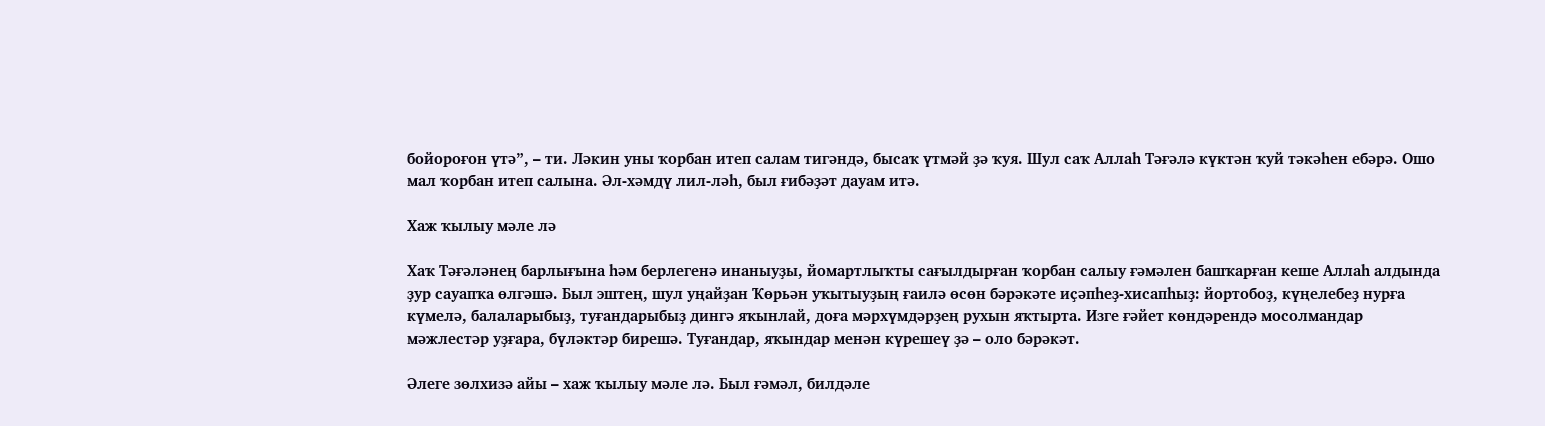бойороғон үтә”, – ти. Ләкин уны ҡорбан итеп салам тигәндә, бысаҡ үтмәй ҙә ҡуя. Шул саҡ Аллаһ Тәғәлә күктән ҡуй тәкәһен ебәрә. Ошо мал ҡорбан итеп салына. Әл-хәмдү лил-ләһ, был ғибәҙәт дауам итә.

Хаж ҡылыу мәле лә

Хаҡ Тәғәләнең барлығына һәм берлегенә инаныуҙы, йомартлыҡты сағылдырған ҡорбан салыу ғәмәлен башҡарған кеше Аллаһ алдында ҙур сауапҡа өлгәшә. Был эштең, шул уңайҙан Ҡөрьән уҡытыуҙың ғаилә өсөн бәрәкәте иҫәпһеҙ-хисапһыҙ: йортобоҙ, күңелебеҙ нурға күмелә, балаларыбыҙ, туғандарыбыҙ дингә яҡынлай, доға мәрхүмдәрҙең рухын яҡтырта. Изге ғәйет көндәрендә мосолмандар мәжлестәр уҙғара, бүләктәр бирешә. Туғандар, яҡындар менән күрешеү ҙә – оло бәрәкәт.

Әлеге зөлхизә айы – хаж ҡылыу мәле лә. Был ғәмәл, билдәле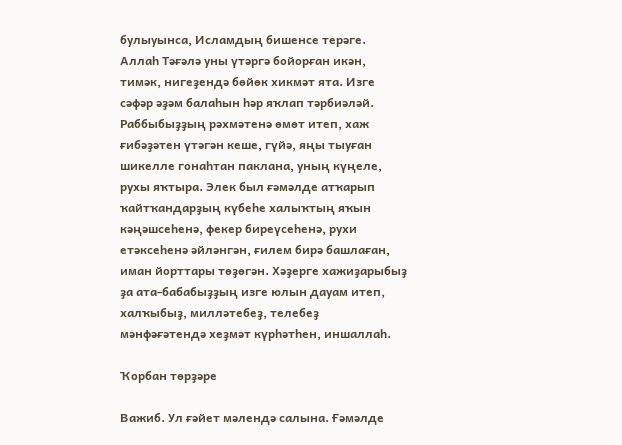булыуынса, Исламдың бишенсе терәге. Аллаһ Тәғәлә уны үтәргә бойорған икән, тимәк, нигеҙендә бөйөк хикмәт ята. Изге сәфәр әҙәм балаһын һәр яҡлап тәрбиәләй. Раббыбыҙҙың рәхмәтенә өмөт итеп, хаж ғибәҙәтен үтәгән кеше, гүйә, яңы тыуған шикелле гонаһтан паклана, уның күңеле, рухы яҡтыра. Элек был ғәмәлде атҡарып ҡайтҡандарҙың күбеһе халыҡтың яҡын кәңәшсеһенә, фекер биреүсеһенә, рухи етәксеһенә әйләнгән, ғилем бирә башлаған, иман йорттары төҙөгән. Хәҙерге хажиҙарыбыҙ ҙа ата-бабабыҙҙың изге юлын дауам итеп, халҡыбыҙ, милләтебеҙ, телебеҙ мәнфәғәтендә хеҙмәт күрһәтһен, иншаллаһ.

Ҡорбан төрҙәре

Важиб. Ул ғәйет мәлендә салына. Ғәмәлде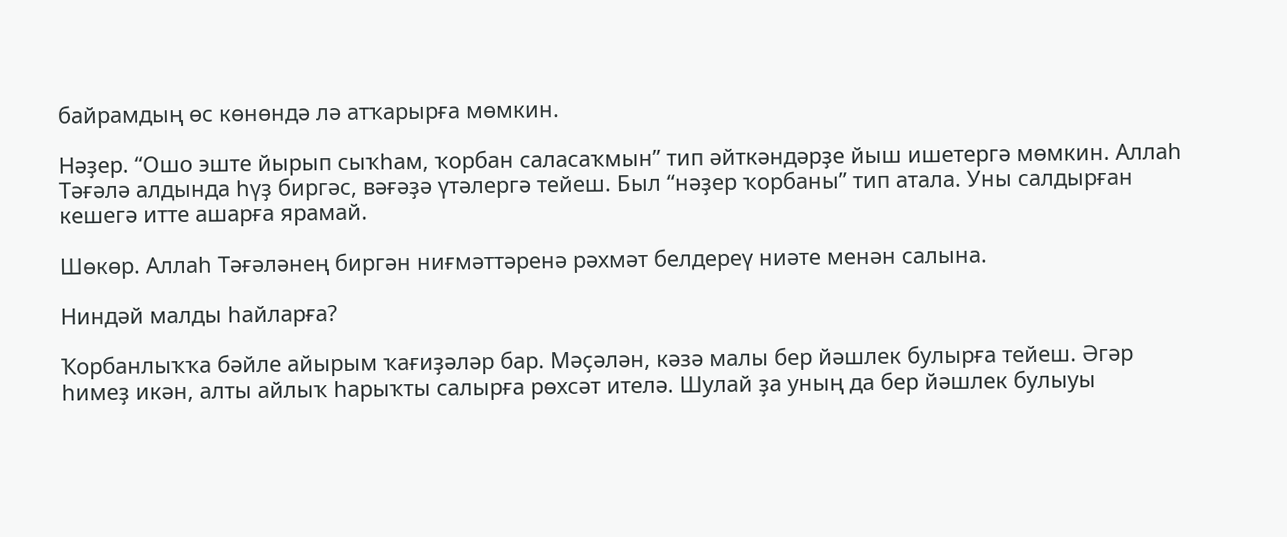байрамдың өс көнөндә лә атҡарырға мөмкин.

Нәҙер. “Ошо эште йырып сыҡһам, ҡорбан саласаҡмын” тип әйткәндәрҙе йыш ишетергә мөмкин. Аллаһ Тәғәлә алдында һүҙ биргәс, вәғәҙә үтәлергә тейеш. Был “нәҙер ҡорбаны” тип атала. Уны салдырған кешегә итте ашарға ярамай.

Шөкөр. Аллаһ Тәғәләнең биргән ниғмәттәренә рәхмәт белдереү ниәте менән салына.

Ниндәй малды һайларға?

Ҡорбанлыҡҡа бәйле айырым ҡағиҙәләр бар. Мәҫәлән, кәзә малы бер йәшлек булырға тейеш. Әгәр һимеҙ икән, алты айлыҡ һарыҡты салырға рөхсәт ителә. Шулай ҙа уның да бер йәшлек булыуы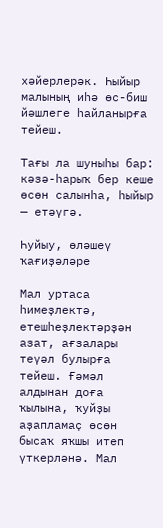хәйерлерәк. Һыйыр малының иһә өс-биш йәшлеге һайланырға тейеш.

Тағы ла шуныһы бар: кәзә-һарыҡ бер кеше өсөн салынһа, һыйыр — етәүгә.

Һуйыу, өләшеү ҡағиҙәләре

Мал уртаса һимеҙлектә, етешһеҙлектәрҙән азат, ағзалары теүәл булырға тейеш. Ғәмәл алдынан доға ҡылына, ҡуйҙы аҙапламаҫ өсөн бысаҡ яҡшы итеп үткерләнә. Мал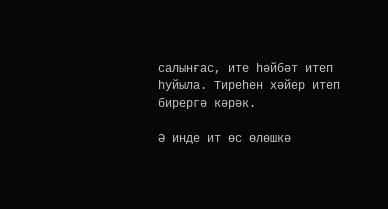салынғас, ите һәйбәт итеп һуйыла. Тиреһен хәйер итеп бирергә кәрәк.

Ә инде ит өс өлөшкә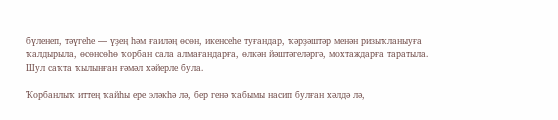бүленеп, тәүгеһе — үҙең һәм ғаиләң өсөн, икенсеһе туғандар, ҡәрҙәштәр менән ризыҡланыуға ҡалдырыла, өсөнсөһө ҡорбан сала алмағандарға, өлкән йәштәгеләргә, мохтаждарға таратыла. Шул саҡта ҡылынған ғәмәл хәйерле була.

Ҡорбанлыҡ иттең ҡайһы ере эләкһә лә, бер генә ҡабымы насип булған хәлдә лә,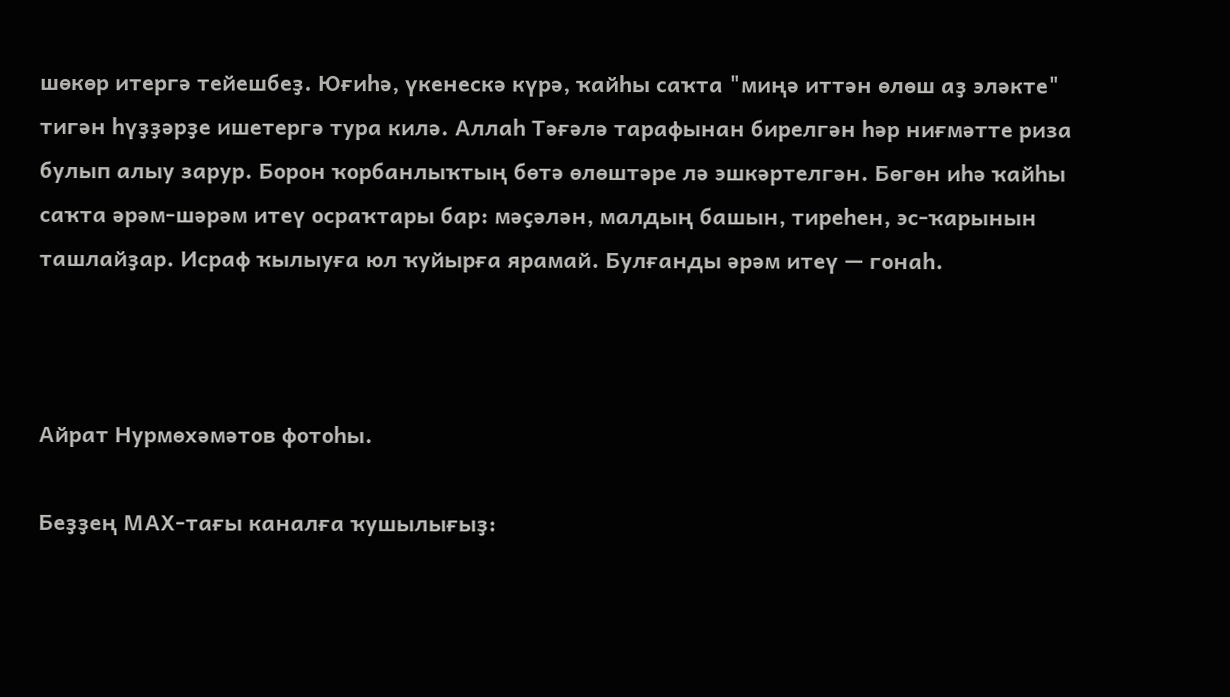шөкөр итергә тейешбеҙ. Юғиһә, үкенескә күрә, ҡайһы саҡта "миңә иттән өлөш аҙ эләкте" тигән һүҙҙәрҙе ишетергә тура килә. Аллаһ Тәғәлә тарафынан бирелгән һәр ниғмәтте риза булып алыу зарур. Борон ҡорбанлыҡтың бөтә өлөштәре лә эшкәртелгән. Бөгөн иһә ҡайһы саҡта әрәм-шәрәм итеү осраҡтары бар: мәҫәлән, малдың башын, тиреһен, эс-ҡарынын ташлайҙар. Исраф ҡылыуға юл ҡуйырға ярамай. Булғанды әрәм итеү — гонаһ.



Айрат Нурмөхәмәтов фотоһы.

Беҙҙең МАХ-тағы каналға ҡушылығыҙ: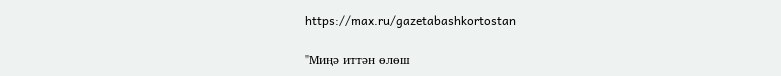https://max.ru/gazetabashkortostan

"Миңә иттән өлөш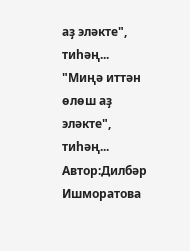аҙ эләкте", тиһәң...
"Миңә иттән өлөш аҙ эләкте", тиһәң...
Автор:Дилбәр Ишморатова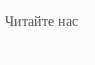Читайте нас